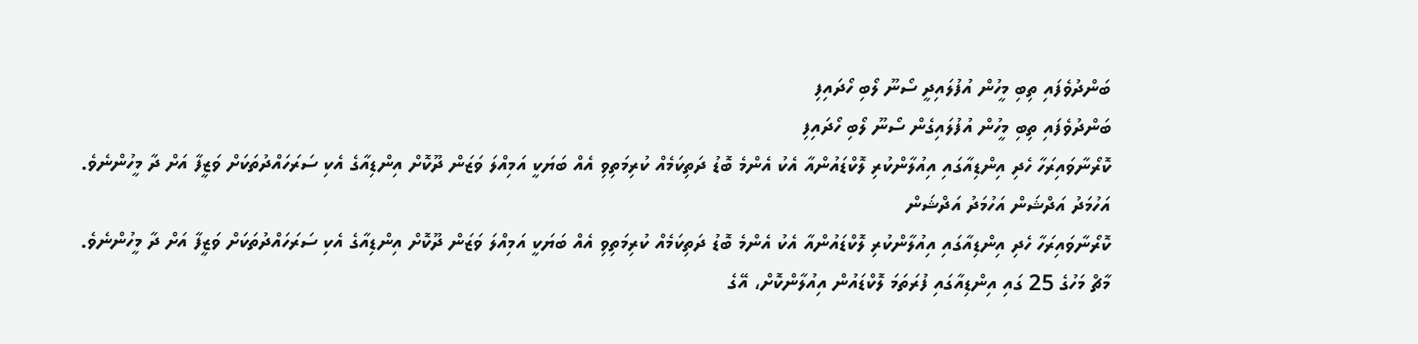ބަންދުވެފައި ތިބި މީހުން އުފުލައިދީ ސޯނޫ ލޯބި ހޯދައިފި
ބަންދުވެފައި ތިބި މީހުން އުފުލައިގެން ސޯނޫ ލޯބި ހޯދައިފި
ކޮރޯނާވައިރަހާ ހެދި އިންޑިއާގައި އިއުލާންކުރި ލޮކްޑައުންއާ އެކު އެންމެ ބޮޑު ދަތިކަމެއް ކުރިމަތިވި އެއް ބަޔަކީ އަމިއްލަ ވަޒަން ދޫކޮށް އިންޑިއާގެ އެކި ސަރަހައްދުތަކަށް ވަޒީފާ އަށް ދާ މީހުންނެވެ.
އަހުމަދު އަދްޝަން އަހުމަދު އަދްޝަން
ކޮރޯނާވައިރަހާ ހެދި އިންޑިއާގައި އިއުލާންކުރި ލޮކްޑައުންއާ އެކު އެންމެ ބޮޑު ދަތިކަމެއް ކުރިމަތިވި އެއް ބަޔަކީ އަމިއްލަ ވަޒަން ދޫކޮށް އިންޑިއާގެ އެކި ސަރަހައްދުތަކަށް ވަޒީފާ އަށް ދާ މީހުންނެވެ.
މާޗް މަހުގެ 25 ގައި އިންޑިއާގައި ފުރަތަމަ ލޮކްޑައުން އިއުލާންކޮށް، އޭގެ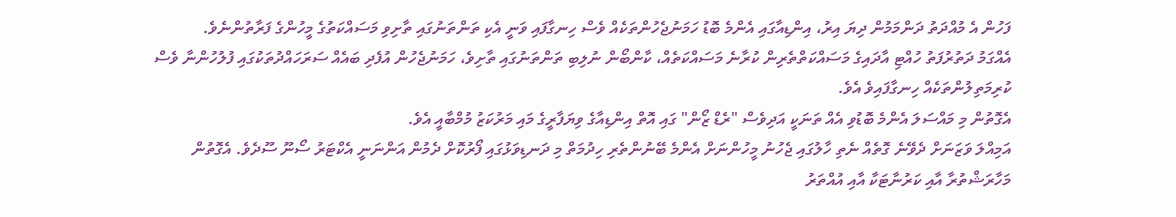ފަހުން އެ މުއްދަތު ދަންމަމުން ދިޔަ އިރު، އިންޑިއާގައި އެންމެ ބޮޑު ހަމަނުޖެހުންތަކެއް ވެސް ހިނގާފައި ވަނީ އެކި ތަންތަނުގައި ތާށިވި މަސައްކަތުގެ މީހުންގެ ފަރާތުންނެވެ.
އެއްގަމު ދަތުރުފަތު ހުއްޓި އާދައިގެ މަސައްކަތްތެރިން ކުރާނެ މަސައްކަތެއް، ކާންބޯން ނުލިބި ތަންތަނުގައި ތާށިވެ، ހަމަނުޖެހުން އުފެދި ބައެއް ސަރަހައްދުތަކުގައި ފުލުހުންނާ ވެސް ކުރިމަތިލުންތަކެއް ހިނގާފައިވެ އެވެ.
އެގޮތުން މި މައްސަލަ އެންމެ ބޮޑުވި އެއް ތަނަކީ އަދިވެސް "ރެޑް ޒޯން" ގައި އޮތް އިންޑިއާގެ ވިޔަފާރީގެ މައި މަރުކަޒު މުމްބާއީ އެވެ.
އަމިއްލަ ވަޒަނަށް ދެވޭނެ ގޮތެއް ނެތި ހާލުގައި ޖެހުނު މީހުންނަށް އެންމެ ބޭނުންތެރި ހިދުމަތް މި ދަނޑިވަޅުގައި ފޯރުކޮށް ދެމުން އަންނަނީ އެކްޓަރު ސޯނޫ ސޫދެވެ. އެގޮތުން މަހާރަޝްތުރާ އާއި ކަރުނާޓަކާ އާއި އުއްތަރު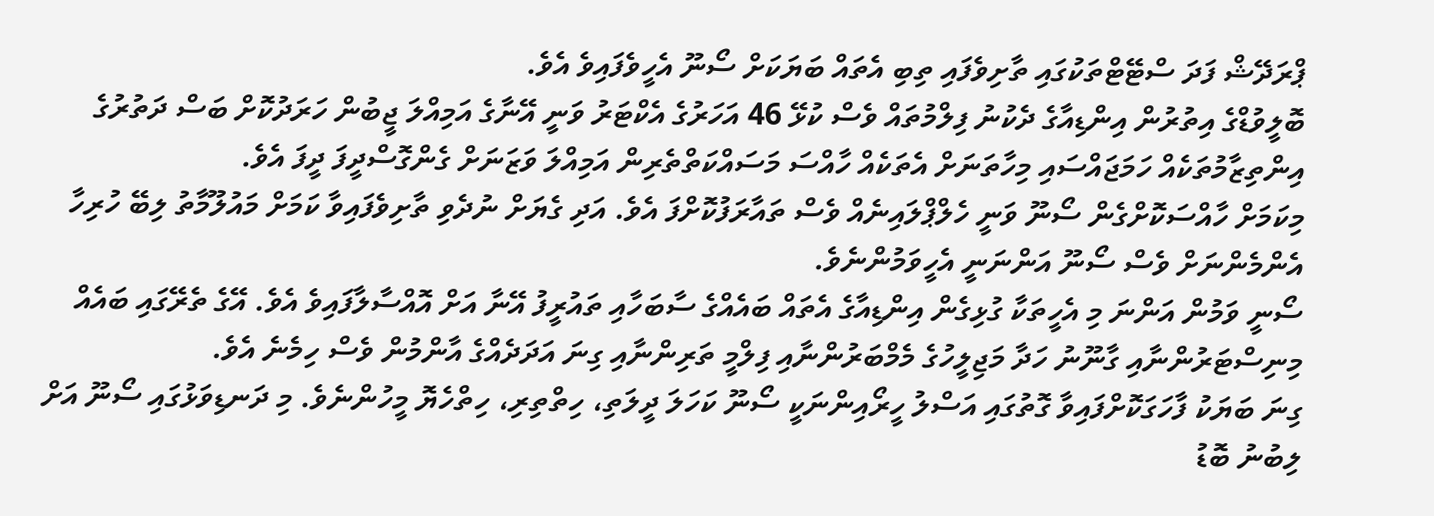ޕްރަދޭޝް ފަދަ ސްޓޭޓްތަކުގައި ތާށިވެފައި ތިބި އެތައް ބަޔަކަށް ސޯނޫ އެހީވެފައިވެ އެވެ.
ބޮލީވުޑްގެ އިތުރުން އިންޑިއާގެ ދެކުނު ފިލްމުތައް ވެސް ކުޅޭ 46 އަހަރުގެ އެކްޓަރު ވަނީ އޭނާގެ އަމިއްލަ ޖީބުން ހަރަދުކޮށް ބަސް ދަތުރުގެ އިންތިޒާމުތަކެއް ހަމަޖައްސައި މިހާތަނަށް އެތަކެއް ހާއްސަ މަސައްކަތްތެރިން އަމިއްލަ ވަޒަނަށް ގެންގޮސްދީފަ ދީފަ އެވެ.
މިކަމަށް ހާއްސަކޮށްގެން ސޯނޫ ވަނީ ހެލްޕްލައިނެއް ވެސް ތައާރަފުކޮށްފަ އެވެ. އަދި ގެޔަށް ނުދެވި ތާށިވެފައިވާ ކަމަށް މައުލޫމާތު ލިބޭ ހުރިހާ އެންމެންނަށް ވެސް ސޯނޫ އަންނަނީ އެހީވަމުންނެވެ.
ސޯނީ ވަމުން އަންނަ މި އެހީތަކާ ގުޅިގެން އިންޑިއާގެ އެތައް ބައެއްގެ ސާބަހާއި ތައުރީފު އޭނާ އަށް އޮއްސާލާފައިވެ އެވެ. އޭގެ ތެރޭގައި ބައެއް މިނިސްޓަރުންނާއި ގާނޫނު ހަދާ މަޖިލީހުގެ މެމްބަރުންނާއި ފިލްމީ ތަރިންނާއި ގިނަ އަދަދެއްގެ އާންމުން ވެސް ހިމެނެ އެވެ.
ގިނަ ބަޔަކު ފާހަގަކޮށްފައިވާ ގޮތުގައި އަސްލު ހީރޯއިންނަކީ ސޯނޫ ކަހަލަ ދީލަތި، ހިތްތިރި، ހިތްހެޔޮ މީހުންނެވެ. މި ދަނޑިވަޅުގައި ސޯނޫ އަށް ލިބުނު ބޮޑު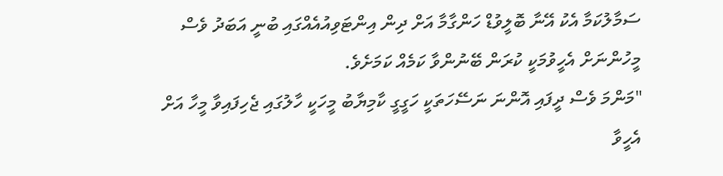ސަމާލުކަމާ އެކު އޭނާ ބޮލީވުޑް ހަންގާމާ އަށް ދިން އިންޓަވިއުއެއްގައި ބުނީ އަބަދު ވެސް މީހުންނަށް އެހީވުމަކީ ކުރަން ބޭނުންވާ ކަމެއް ކަމަށެވެ.
"މަންމަ ވެސް ދީފައި އޮންނަ ނަސޭހަތަކީ ހަގީގީ ކާމިޔާބު މީހަކީ ހާލުގައި ޖެހިފައިވާ މީހާ އަށް އެހީވާ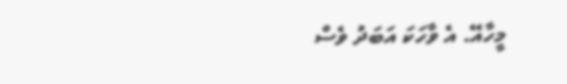މީހާއޭ. އެ ވާހަކަ އަބަދު ވެސް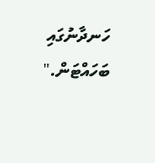ހަނދާނުގައި ބަހައްޓަން."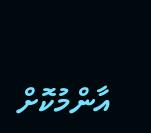އާންމުކޮށް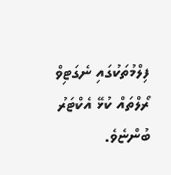ފިލްމުތަކުގައި ނެގަޓިވް ރޯލްތައް ކުޅޭ އެކްޓަރު ބުންޏެވެ.